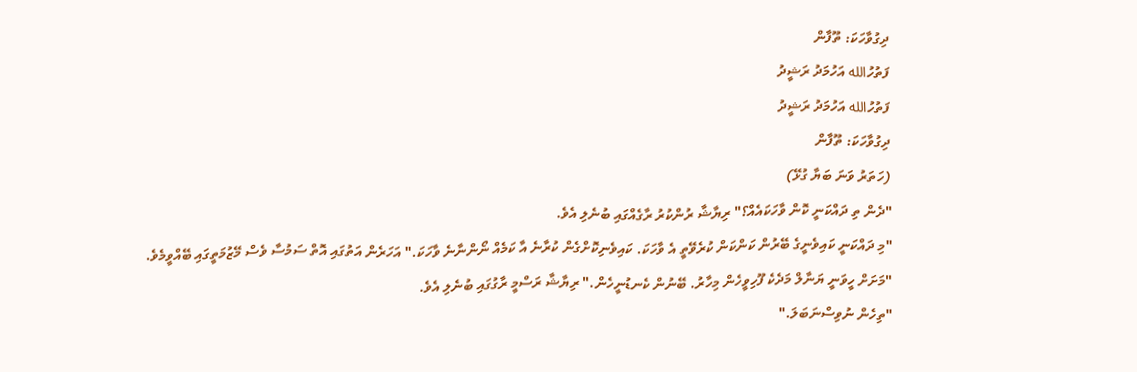ދިގުވާހަކަ: ތޫފާން
ފަތުހުالله އަހުމަދު ރަޝީދު
ފަތުހުالله އަހުމަދު ރަޝީދު
ދިގުވާހަކަ: ތޫފާން
(ހަތަރު ވަނަ ބަޔާ ގުޅޭ)
"ދެން ތި ދައްކަނީ ކޮން ވާހަކައެއް؟" ރިޔާޝާ ރުންކުރު ރާގެއްގައި ބުނެލި އެވެ.
"މި ދައްކަނީ ކައިވެނީގެ ބޭރުން ކަންކަން ކުރެވޭތީ އެ ވާހަކަ. ކައިވެނިކޮށްގެން ކުރާނެ އާ ކަމެއް ނޯންނާނެ ވާހަކަ." އަހަރެން އަތުގައި އޮތް ސަމުސާ ވެސް މޭޒުމަތީގައި ބޭއްވީމެވެ.
"މަށަށް ހީވަނީ ޔަނާލް މަދެކެ ފޫހިވީހެން މިހާރު. ބޭނުން ކެނޑުނީހެން." ރިޔާޝާ ރަސްމީ ރާގުގައި ބުނެލި އެވެ.
"ތިހެން ނުވިސްނަބަލަ."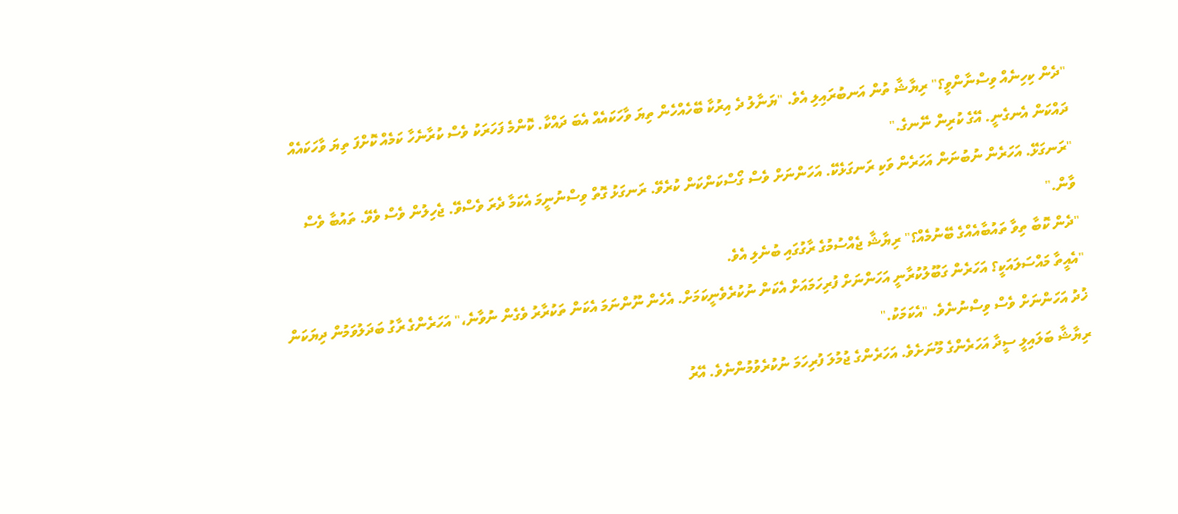"ދެން ކިހިނެއް ވިސްނާންވީ؟" ރިޔާޝާ ތުން އަނބުރައިލި އެވެ. "ޔަނާލު ދެ އިރުކާ ބޭހެއްހެން ތިޔަ ވާހަކައެއް އެބަ ދައްކާ. ކޮންމެ ފަހަރަކު ވެސް ކުރާނެހާ ކަމެއް ކޮށްފަ ތިޔަ ވާހަކައެއް ދައްކަން އެނގެނީ. އޭގެ ކުރިން ނޭނގެ."
"ރަނގަޅޭ. އަހަރެން ނުބުނަން އަހަރެން ވަކި ރަނގަޅެކޭ. އަހަންނަށް ވެސް ގޯސްކަންކަން ކުރެވޭ. ރަނގަޅު ގޮތް ވިސްނުނީމަ އެކަމާ ދެރަ ވެސްވޭ. ޖެހިލުން ވެސް ވެވޭ. ތައުބާ ވެސް ވާން."
"ދެން ކޮބާ ތިވާ ތައުބާއެއްގެ ބޭނުމެއް؟" ރިޔާޝާ ޖެއްސުމުގެ ރާގުގައި ބުނެލި އެވެ.
"އެއީތާ މައްސަލައަކީ؟ އަހަރެން ގަބޫލުކުރާނީ އަހަންނަށް ފުރިހަމައަށް އެކަން ނުކުރެވެނީކަމަށް. އެހެން ނޫންނަމަ އެކަން ތަކުރާރު ވެގެން ނުވާނެ،" އަހަރެންގެ ރާގު ބަދަލުވަމުން ދިޔަކަން ޚުދު އަހަންނަށް ވެސް ވިސްނުނެވެ. "އެކަމަކު."
ރިޔާޝާ ބަލައިލީ ސީދާ އަހަރެންގެ މޫނަށެވެ. އަހަރެންގެ ޖުމުލަ ފުރިހަމަ ނުކުރެވުމުންނެވެ. އޭރު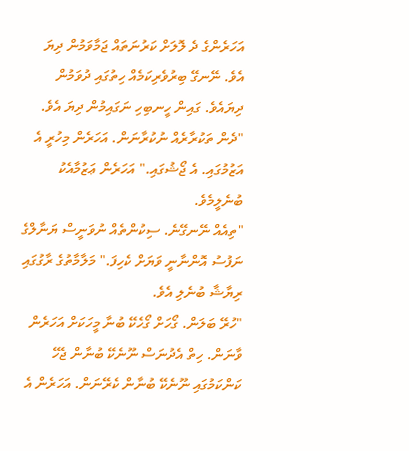އަހަރެންގެ ދެ ލޮލަށް ކަރުނަތައް ޖަމާވަމުން ދިޔަ އެވެ. ނޭނގޭ ބިރުވެރިކަމެއް ހިތުގައި ދުވަމުން ދިޔައެވެ. ގައިން ހީނބިހި ނަގައިމުން ދިޔަ އެވެ.
"ދެން ތަކުރާރެއް ނުކުރާނަން. އަހަރެން މިހުރީ އެ އަޒުމުގައި. އެ ޖޯޝުގައި." އަހަރެން ޢަޒުމާއެކު ބުނެލީމެވެ.
"ތިއެއް ނޭނގޭނެ. ސިކުންތެއް ނުވަނީސް ޔަނާލްގެ ނަފުސު އޮންނާނީ ވަޔަށް ކެހިފަ." މަލާމާތުގެ ރާގުގައި ރިޔާޝާ ބުނެލި އެވެ.
"ހުރޭ ބަލަން. ގޯހަށް ގޯހެކޭ ބުނާ މީހަކަށް އަހަރެން ވާނަން. ހިތް އެދުނަސް ނޫނެކޭ ބުނާން ޖެހޭ ކަންކަމުގައި ނޫނެކޭ ބުނާން ކެރޭނަން. އަހަރެން އެ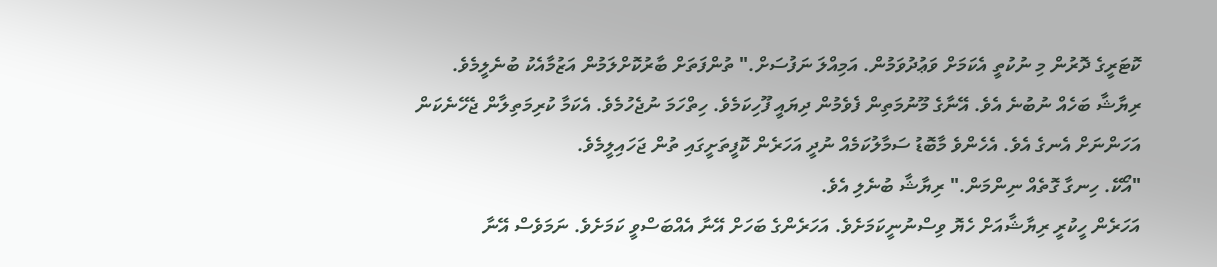ކޮޓަރީގެ ދޮރުން މި ނުކުތީ އެކަމަށް ވަޢުދުވަމުން. އަމިއްލަ ނަފުސަށް." ތުންފަތަށް ބާރުކޮށްލަމުން އަޒުމާއެކު ބުނެލީމެވެ.
ރިޔާޝާ ބަހެއް ނުބުނެ އެވެ. އޭނާގެ މޫނުމަތިން ފެވެމުން ދިޔައީ ފޫހިކަމެވެ. ހިތްހަމަ ނުޖެހުމެވެ. އެކަމާ ކުރިމަތިލާން ޖެހޭނެކަން އަހަންނަށް އެނގެ އެވެ. އެހެންވެ މާބޮޑު ސަމާލުކަމެއް ނުދީ އަހަރެން ކޮފީތަށީގައި ތުން ޖަހައިލީމެވެ.
"އޯކޭ. ހިނގާ ގޮތެއް ނިންމަން." ރިޔާޝާ ބުނެލި އެވެ.
އަހަރެން ހީކުރީ ރިޔާޝާއަށް ހެޔޮ ވިސްނުނީކަމަށެވެ. އަހަރެންގެ ބަހަށް އޭނާ އެއްބަސްވީ ކަމަށެވެ. ނަމަވެސް އޭނާ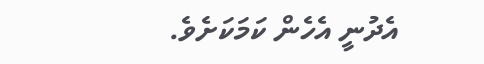އެދުނީ އެހެން ކަމަކަށެވެ.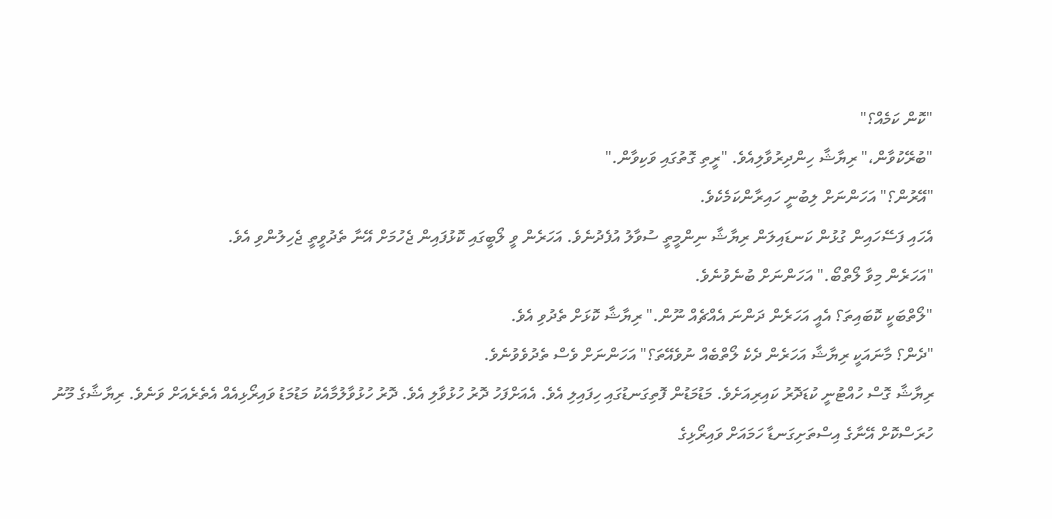"ކޮން ކަމެއް؟"
"ބުރޭކުވާން،" ރިޔާޝާ ހިންދިރުވާލިއެވެ. "ރީތި ގޮތުގައި ވަކިވާން."
"އޭރުން؟" އަހަންނަށް ލިބުނީ ހައިރާންކަމެކެވެ.
އެހައި ފަސޭހައިން ގުޅުން ކަނޑައިލަން ރިޔާޝާ ނިންމީތީ ސުވާލު އުފެދުނެވެ. އަހަރެން ވީ ލޯބީގައި ކޮޅުފައިން ޖެހުމަށް އޭނާ ތެދުވީތީ ޖެހިލުންވި އެވެ.
"އަހަރެން މިވާ ލޯތްބޯ." އަހަންނަށް ބުނެވުނެވެ.
"ލޯތްބަކީ ކޮބައިތަ؟ އެއީ އަހަރެން ދަންނަ އެއްޗެއް ނޫން." ރިޔާޝާ ކޮޅަށް ތެދުވި އެވެ.
"ދެން؟ މާނައަކީ ރިޔާޝާ އަހަރެން ދެކެ ލޯތްބެއް ނުވެއޭތަ؟" އަހަންނަށް ވެސް ތެދުވެވުނެވެ.
ރިޔާޝާ ގޮސް ހުއްޓުނީ ކުޑަދޮރު ކައިރިއަށެވެ. މަޑުމަޑުން ފޮތިގަނޑުގައި ހިފައިލި އެވެ. އެއަށްފަހު ދޮރު ހުޅުވާލި އެވެ. ދޮރު ހުޅުވާލުމާއެކު މަޑުމަޑު ވައިރޯޅިއެއް އެތެރެއަށް ވަނެވެ. ރިޔާޝާގެ މޫނު ހުރަސްކޮށް އޭނާގެ އިސްތަށިގަނޑާ ހަމައަށް ވައިރޯޅިގެ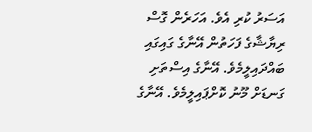އަސަރު ކުރި އެވެ. އަހަރެން ގޮސް ރިޔާޝާގެ ފަހަތުން އޭނާގެ ގައިގައި ބައްދައިލީމެވެ. އޭނާގެ އިސްތަށި ގަނޑަށް މޫނު ކޮށްޕައިލީމެވެ. އޭނާގެ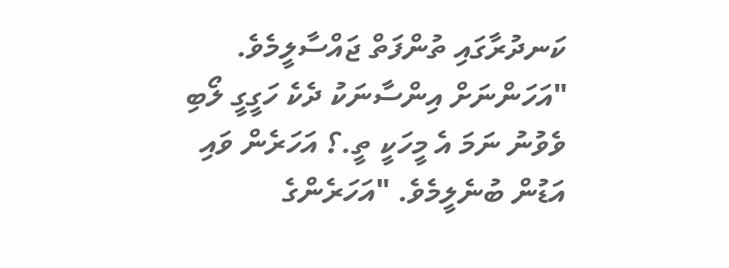ކަނދުރާގައި ތުންފަތް ޖައްސާލީމެވެ.
"އަހަންނަށް އިންސާނަކު ދެކެ ހަގީގީ ލޯބި ވެވުނު ނަމަ އެ މީހަކީ ތީ.؟ އަހަރެން ވައި އަޑުން ބުނެލީމެވެ. "އަހަރެންގެ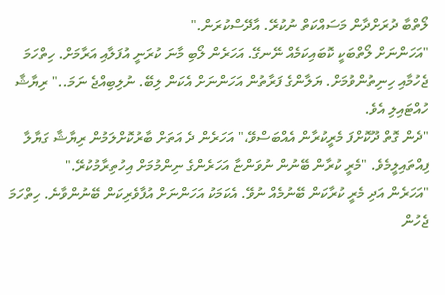ލޯތްބާ ދުރަށްދާން މަސައްކަތް ނުކުރޭ. އާދޭސްކުރަން."
"އަހަންނަށް ލޯތްބަކީ ކޮބައިކަމެއް ނޭނގޭ. އަހަރެން ލޯބި މާނަ ކުރަނީ އުފަލާއި އަރާމަށް. ހިތްހަމަ ޖެހުމާއި ހިނިތުންވުމަށް. ޔަލާންގެ ފަރާތުން އަހަންނަށް އެކަން ލިބޭ. ނުލިބިއްޖެ ނަމަ.." ރިޔާޝާ ހުއްޓައިލި އެވެ.
"ދެން ގޮތް ދޫކޮށްފަ މެރީކުރާން އެއްބަސްވޭ،" އަހަރެން ދެ އަތަށް ބާރުކޮށްލަމުން ރިޔާޝާ ގަޔާލާ ފިއްތައިލީމެވެ. "މެރީ ކުރާން ބޭނުން ނުވަންޏާ އަހަރެންގެ ނިންމުމަށް އިހުތިރާމުކުރޭ."
"އަހަރެން އަދި މެރީ ކުރާކަން ބޭނުމެއް ނުވޭ. އެކަމަކު އަހަންނަށް އުފާވެރިކަން ބޭނުންވާނެ. ހިތްހަމަ ޖެހުން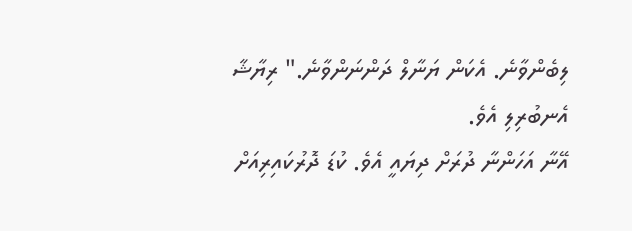ލިބެންވާނެ. އެކަން ޔަނާލް ދަންނަންވާނެ." ރިޔާޝާ އެނބުރިލި އެވެ.
އޭނާ އަހަންނާ ދުރަށް ދިޔައީ އެވެ. ކުޑަ ދޮރުކައިރިއަށް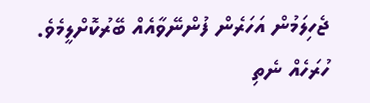ޖެހިލަމުން އަހަރެން ފުންނޭވާއެއް ބޭރުކޮށްލީމެވެ. ހުރަހެއް ނެތި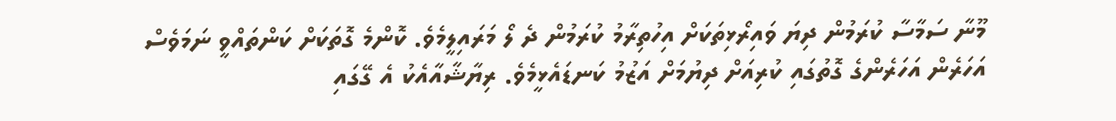މޫނާ ސަމާސާ ކުރަމުން ދިޔަ ވައިރޯޅިތަކަށް އިހުތިރާމު ކުރަމުން ދެ ލޯ މަރައިލީމެވެ. ކޮންމެ ގޮތަކަށް ކަންތައްވީ ނަމަވެސް އަހަރެން އަހަރެންގެ ގޮތުގައި ކުރިއަށް ދިޔުމަށް އަޒުމު ކަނޑައެޅީމެވެ. ރިޔާޝާއާއެކު އެ ގޭގައި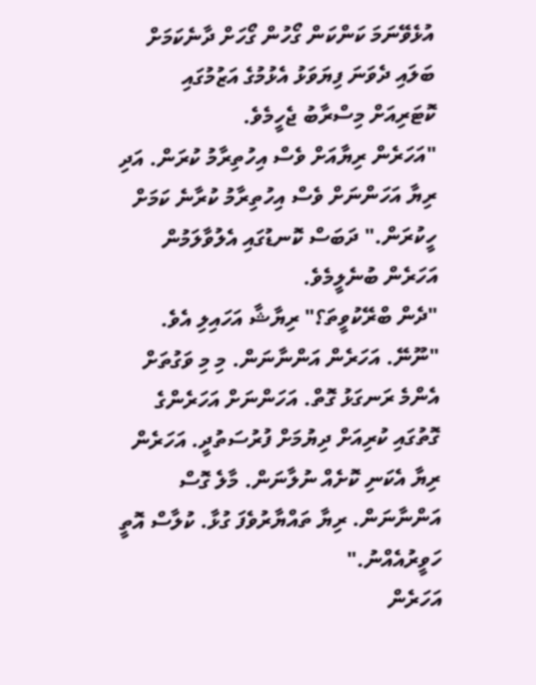އުޅެވޭނަމަ ކަންކަން ގޯހުން ގޯހަށް ދާނެކަމަށް ބަލައި ދެވަނަ ފިޔަވަޅު އެޅުމުގެ އަޒުމުގައި ކޮޓަރިއަށް މިސްރާބު ޖެހީމެވެ.
"އަހަރެން ރިޔާއަށް ވެސް އިހުތިރާމު ކުރަން. އަދި ރިޔާ އަހަންނަށް ވެސް އިހުތިރާމު ކުރާނެ ކަމަށް ހީކުރަން." ދަބަސް ކޮނޑުގައި އެލުވާލަމުން އަހަރެން ބުނެލީމެވެ.
"ދެން ބްރޭކުވީތަ؟" ރިޔާޝާ އަހައިލި އެވެ.
"ނޫނޭ. އަހަރެން އަންނާނަން. މި މި ވަގުތަށް އެންމެ ރަނގަޅު ގޮތް. އަހަންނަށް އަހަރެންގެ ގޮތުގައި ކުރިއަށް ދިޔުމަށް ފުރުސަތުދީ. އަހަރެން ރިޔާ އެކަނި ކޮށެއް ނުލާނަން. މާލެ ގޮސް އަންނާނަން. ރިޔާ ތައްޔާރުވެފަ ގުޅާ. ކުލާސް އޮތީ ހަވީރުއެއްނު."
އަހަރެން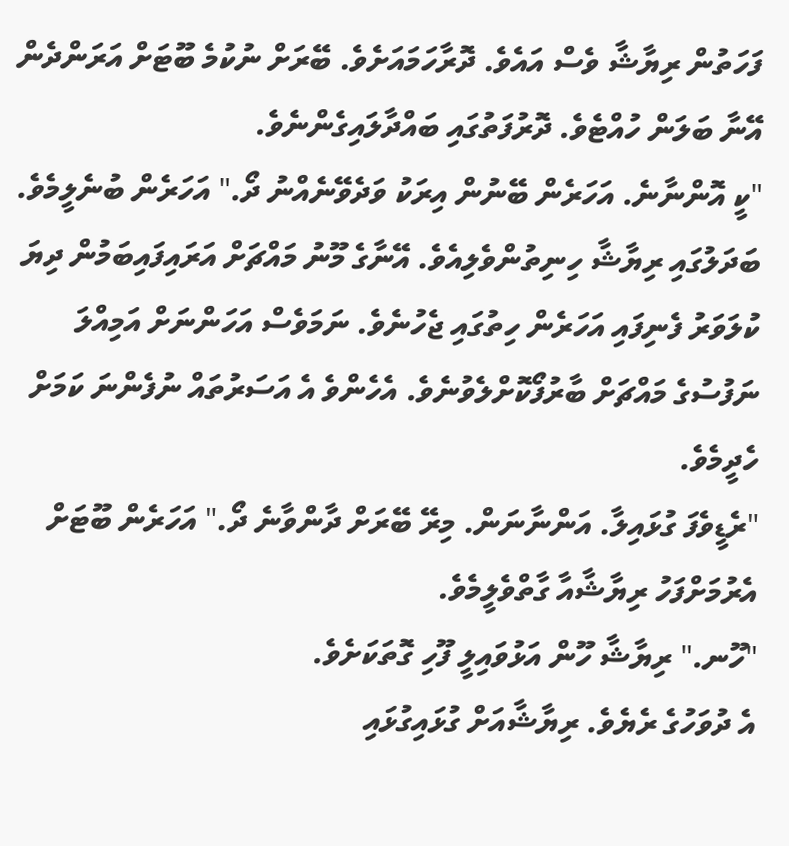ފަހަތުން ރިޔާޝާ ވެސް އައެވެ. ދޮރާހަމައަށެވެ. ބޭރަށް ނުކުމެ ބޫޓަށް އަރަންދެން އޭނާ ބަލަން ހުއްޓެވެ. ދޮރުފަތުގައި ބައްދާލައިގެންނެވެ.
"ކީ އޮންނާނެ. އަހަރެން ބޭނުން އިރަކު ވަދެވޭނެއްނު ދޯ." އަހަރެން ބުނެލީމެވެ.
ބަދަލުގައި ރިޔާޝާ ހިނިތުންވެލިއެވެ. އޭނާގެ މޫނު މައްޗަށް އަރައިފައިބަމުން ދިޔަ ކުލަވަރު ފެނިފައި އަހަރެން ހިތުގައި ޖެހުނެވެ. ނަމަވެސް އަހަންނަށް އަމިއްލަ ނަފުސުގެ މައްޗަށް ބާރުފޯކޮށްލެވުނެވެ. އެހެންވެ އެ އަސަރުތައް ނުފެންނަ ކަމަށް ހެދީމެވެ.
"ރެޑީވެފަ ގުޅައިލާ. އަންނާނަން. މިރޭ ބޭރަށް ދާންވާނެ ދޯ." އަހަރެން ބޫޓަށް އެރުމަށްފަހު ރިޔާޝާއާ ގާތްވެލީމެވެ.
"ހޫނ." ރިޔާޝާ ހޫން އަޅުވައިލީ ފޫހި ގޮތަކަށެވެ.
އެ ދުވަހުގެ ރެޔެވެ. ރިޔާޝާއަށް ގުޅައިގުޅައި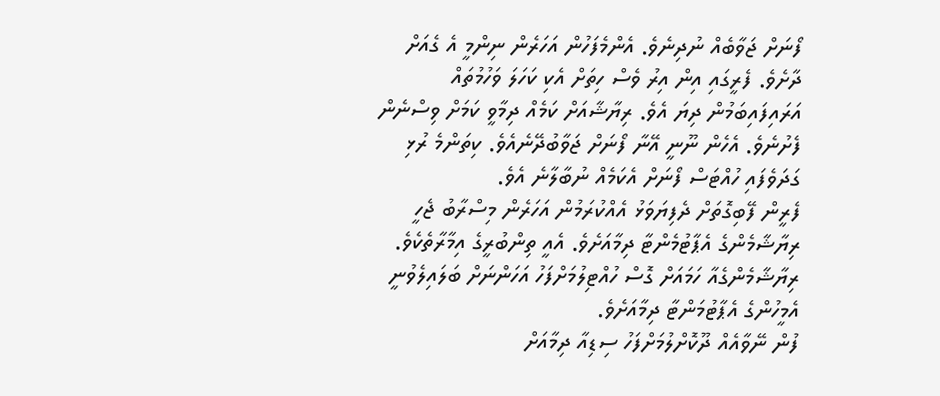ފޯނަށް ޖަވާބެއް ނުދިނެވެ. އެންމެފަހުން އަހަރެން ނިންމީ އެ ގެއަށް ދާށެވެ. ފެރީގައި އިން އިރު ވެސް ހިތަށް އެކި ކަހަލަ ވަހުމުތައް އަރައިފައިބަމުން ދިޔަ އެވެ. ރިޔާޝާއަށް ކަމެއް ދިމާވީ ކަމަށް ވިސްނެން ފެށުނެވެ. އެހެން ނޫނީ އޭނާ ފޯނަށް ޖަވާބުދޭނެއެވެ. ކިތަންމެ ރުޅި ގަދަވެފައި ހުއްޓަސް ފޯނަށް އެކަމެއް ނުބާލާނެ އެވެ.
ފެރީން ފޭބިގޮތަށް ދެފިޔަވަޅު އެއްކުރަމުން އަހަރެން މިސްރާބު ޖެހީ ރިޔާޝާމެންގެ އެޕާޓުމެންޓާ ދިމާއަށެވެ. އެއީ ތިންބުރީގެ އިމާރާތެކެވެ. ރިޔާޝާމެންގެއާ ހަމައަށް ގޮސް ހުއްޓިލުމަށްފަހު އަހަންނަށް ބަލައިލެވުނީ އެމީހުންގެ އެޕާޓުމަންޓާ ދިމާއަށެވެ.
ފުން ނޭވާއެއް ދޫކޮށްލުމަށްފަހު ސިޑިއާ ދިމާއަށް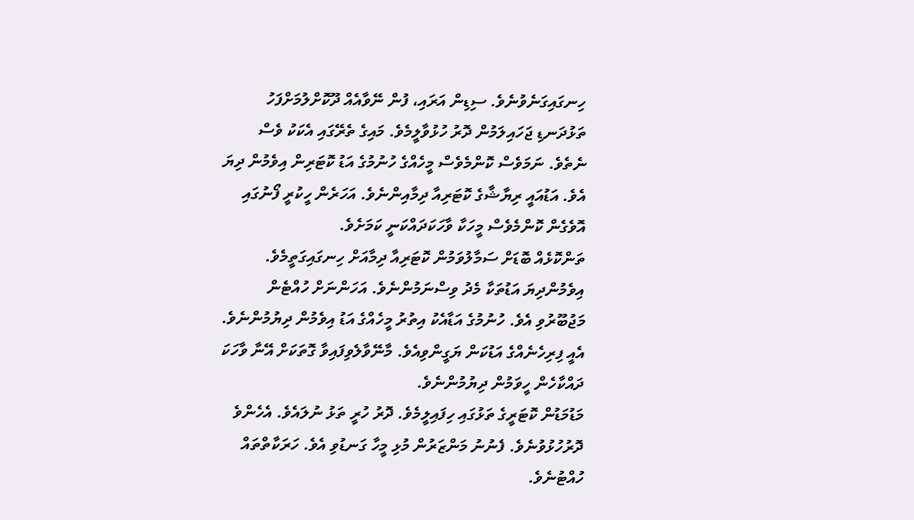ހިނގައިގަނެވުނެވެ. ސިޑިން އަރައި، ފުން ނޭވާއެއް ދޫކޮށްލުމަށްފަހު ތަޅުދަނޑި ޖަހައިލަމުން ދޮރު ހުޅުވާލީމެވެ. މައިގެ ތެރޭގައި އެކަކު ވެސް ނެތެވެ. ނަމަވެސް ކޮންމެވެސް މީހެއްގެ ހުނުމުގެ އަޑު ކޮޓަރިން އިވެމުން ދިޔަ އެވެ. އަޑުއައީ ރިޔާޝާގެ ކޮޓަރިއާ ދިމާއިންނެވެ. އަހަރެން ހީކުރީ ފޯނުގައި އޮވެގެން ކޮންމެވެސް މީހަކާ ވާހަކަދައްކަނީ ކަމަށެވެ.
ތަންކޮޅެއް ބޮޑަށް ސަމާލުވަމުން ކޮޓަރިއާ ދިމާއަށް ހިނގައިގަތީމެވެ. އިވެމުންދިޔަ އަޑުތަކާ މެދު ވިސްނަމުންނެވެ. އަހަންނަށް ހުއްޓެން މަޖުބޫރުވި އެވެ. ހުނުމުގެ އަޑާއެކު އިތުރު މީހެއްގެ އަޑު އިވެމުން ދިޔުމުންނެވެ. އެއީ ފިރިހެނެއްގެ އަޑުކަން ޔަގީންވިއެވެ. މާނޭވާލެވިފައިވާ ގޮތަކަށް އޭނާ ވާހަކަ ދައްކާހެން ހީވަމުން ދިޔުމުންނެވެ.
މަޑުމަޑުން ކޮޓަރީގެ ތަޅުގައި ހިފައިލީމެވެ. ދޮރު ހުރީ ތަޅު ނުލައެވެ. އެހެންވެ ދޮރުހުޅުވުނެވެ. ފެނުނު މަންޒަރުން މުޅި މީހާ ގަނޑުވި އެވެ. ހަރަކާތްތައް ހުއްޓުނެވެ.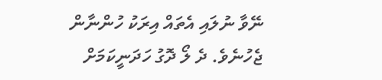ނޭވާ ނުލައި އެތައް އިރަކު ހުންނާން ޖެހުނެވެ. ދެ ލޯ ދޮގު ހަދަނީކަމަށް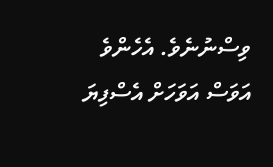ވިސްނުނެވެ. އެހެންވެ އަވަސް އަވަހަށް އެސްފިޔަ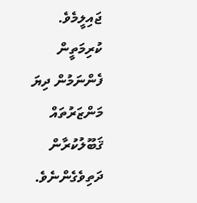ޖައިލީމެވެ. ކުރިމަތީން ފެންނަމުން ދިޔަ މަންޒަރުތައް ޤަބޫލުކުރާން ދަތިވެގެންނެވެ.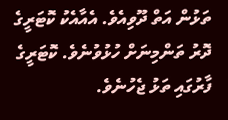ތަޅުން އަތް ދޫވިއެވެ. އެއާއެކު ކޮޓަރީގެ ދޮރު ތަންމިނަށް ހުޅުވުނެވެ. ކޮޓަރީގެ ފާރުގައި ތަޅު ޖެހުނެވެ.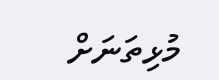މުޅިތަނަށް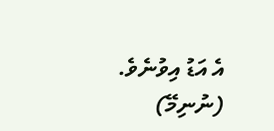އެ އަޑު އިވުނެވެ. (ނުނިމޭ)